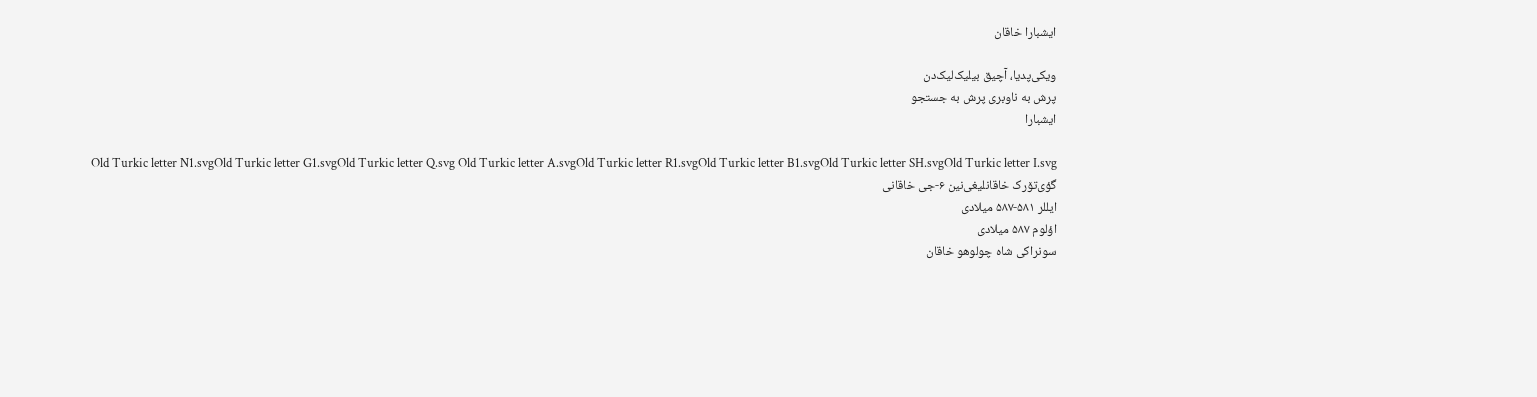ایشبارا خاقان

ویکی‌پدیا، آچیق بیلیک‌لیک‌دن
پرش به ناوبری پرش به جستجو
ایشبارا

Old Turkic letter N1.svgOld Turkic letter G1.svgOld Turkic letter Q.svg Old Turkic letter A.svgOld Turkic letter R1.svgOld Turkic letter B1.svgOld Turkic letter SH.svgOld Turkic letter I.svg
گؤی‌تۆرک خاقانلیغی‌نین ۶-جی خاقانی
ایللر ۵۸۱-۵۸۷ میلادی
اؤلوم ۵۸۷ میلادی
سونراکی شاه چولوهو خاقان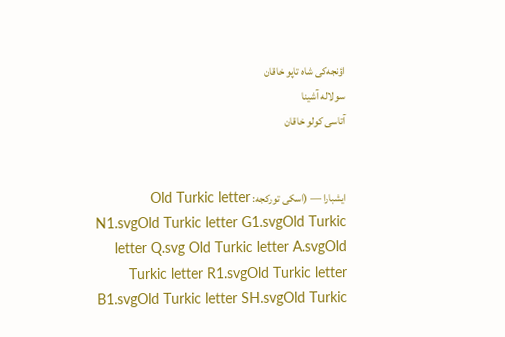اؤنجه‌کی شاه تاپو خاقان
سولاله آشینا
آتاسی کولو خاقان


ایشبارا — (اسكى تورکجه: Old Turkic letter N1.svgOld Turkic letter G1.svgOld Turkic letter Q.svg Old Turkic letter A.svgOld Turkic letter R1.svgOld Turkic letter B1.svgOld Turkic letter SH.svgOld Turkic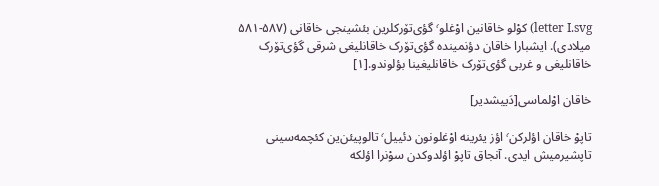letter I.svg) کوْلو خاقانین اوْغلو٬ گؤی‌تۆرکلرین بئشینجی خاقانی (۵۸۷-۵۸۱ میلادی). ایشبارا خاقان دؤنمینده گؤی‌تۆرک خاقانلیغی شرقی گؤی‌تۆرک خاقانلیغی و غربی گؤی‌تۆرک خاقانلیغینا بؤلوندو.[۱]

خاقان اوْلماسی[دَییشدیر]

تاپوْ خاقان اؤلرکن٬ اؤز یئرینه اوْغلونون دئییل٬ تالوپیئن‌ین کئچمه‌سینی تاپشیرمیش ایدی. آنجاق تاپوْ اؤلدوکدن سوْنرا اؤلکه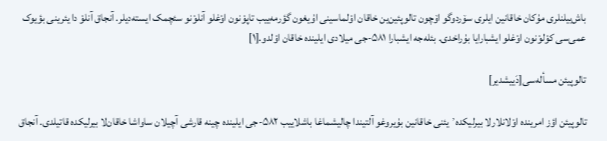باش‌بیلنلری مۇکان خاقانین ایلری سۆردوگو اۆچون تالوپئین‌ین خاقان اوْلماسینی اۇیغون گؤرمه‌ییب تاپوْنون اوْغلو آنلوْنو سئچمک ایسته‌دیلر. آنجاق آنلوْ دا یئرینی بؤیوک عمی‌سی کوْلوْنون اوْغلو ایشبارایا بۇراخدی. بئله‌جه ایشبارا ۵۸۱-جی میلادی ایلینده خاقان اوْلدو.[۱]

تالوپیئن مسأله‌سی[دَییشدیر]

تالوپیئن اؤز امرینده اوْلانلارلا بیرلیکده٬ یئنی خاقانین بۇیروغو آلتیندا چالیشماغا باشلاییب ۵۸۲-جی ایلینده چینه قارشی آچیلان ساواشا خاقان‌لا بیرلیکده قاتیلدی. آنجاق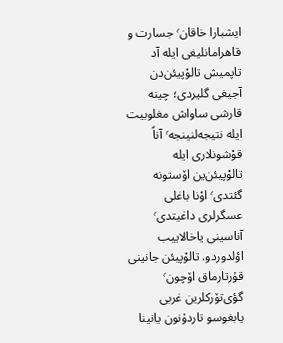ایشبارا خاقان٬ جسارت و قاهرامانلیغی ایله آد تاپمیش تالوْپیئن‌دن آجیغی گلیردی؛ چینه قارشی ساواش مغلوبیت ایله نتیجه‌لنینجه٬ آناً قوْشونلاری ایله تالوْپیئن‌ین اۆستونه گئتدی٬ اوْنا باغلی عسگرلری داغیتدی٬ آناسینی یاخالاییب اؤلدوردو. تالوْپیئن جانینی قۇرتارماق اۆچون٬ گؤی‌تۆرکلرین غربی یابغوسو تاردۇنون یانینا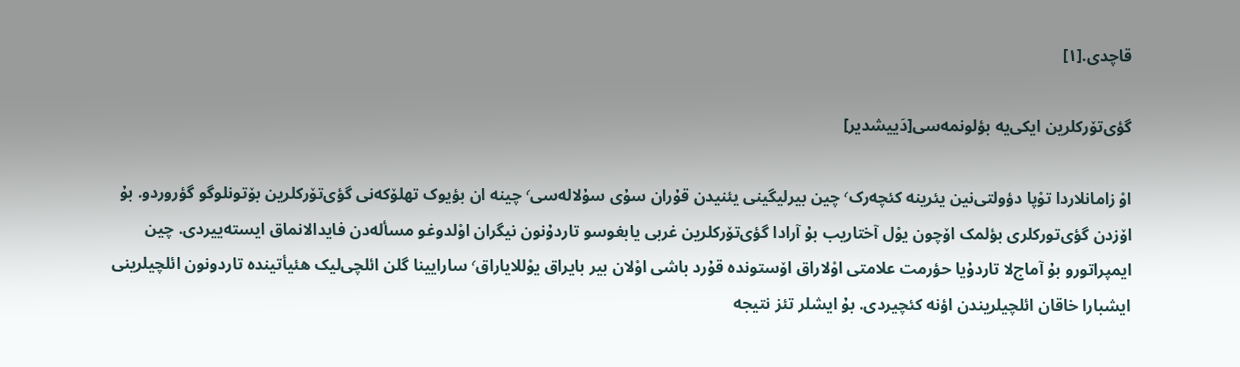قاچدی.[۱]

گؤی‌تۆرکلرین ایکی‌یه بؤلونمه‌سی[دَییشدیر]

اوْ زامانلاردا توْپا دؤولتی‌نین یئرینه کئچه‌رک٬ چین بیرلیگینی یئنیدن قۇران سۇی سۇلاله‌سی٬ چینه ان بؤیوک تهلۆکه‌نی گؤی‌تۆرکلرین بۆتونلوگو گؤروردو. بۇ اۆزدن گؤی‌تورکلری بؤلمک اۆچون یوْل آختاریب بۇ آرادا گؤی‌تۆرکلرین غربی یابغوسو تاردۇنون نیگران اوْلدوغو مسأله‌دن فایدالانماق ایسته‌ییردی. چین ایمپراتورو بۇ آماج‌لا تاردۇیا حؤرمت علامتی اوْلاراق اۆستونده قۇرد باشی اوْلان بیر بایراق یوْللایاراق٬ سارایینا گلن ائلچی‌لیک هئیأتینده تاردونون ائلچیلرینی ایشبارا خاقان ائلچیلریندن اؤنه کئچیردی. بۇ ایشلر تئز نتیجه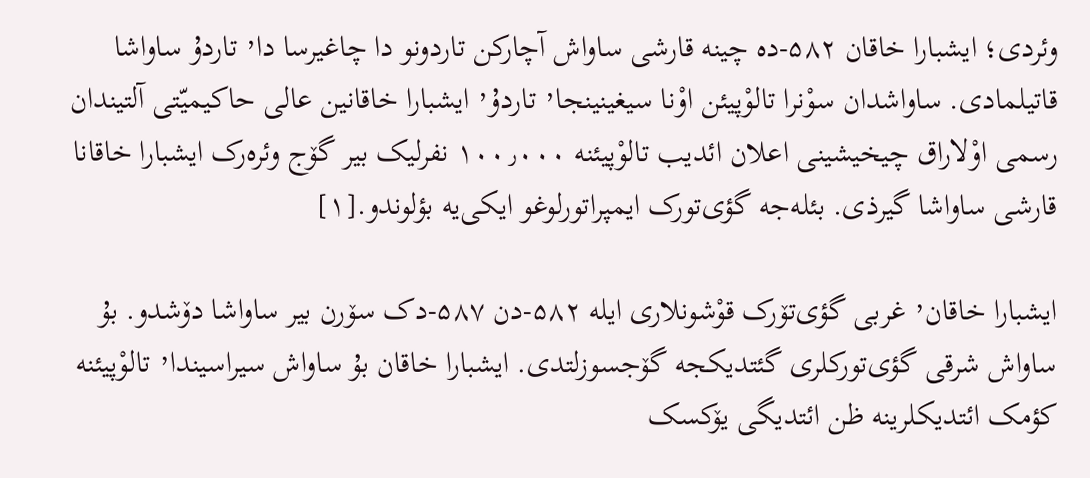وئردی؛ ایشبارا خاقان ۵۸۲-ده چینه قارشی ساواش آچارکن تاردونو دا چاغیرسا دا٬ تاردۇ ساواشا قاتیلمادی. ساواشدان سوْنرا تالوْپیئن اوْنا سیغینینجا٬ تاردۇ٬ ایشبارا خاقانین عالی حاکیمیّتی آلتیندان رسمی اوْلاراق چیخیشینی اعلان ائدیب تالوْپیئنه ۱۰۰٫۰۰۰ نفرلیک بیر گۆج وئره‌رک ایشبارا خاقانا قارشی ساواشا گیرذی. بئله‌جه گؤی‌تورک ایمپراتورلوغو ایکی‌یه بؤلوندو.[۱]

ایشبارا خاقان٬ غربی گؤی‌تۆرک قوْشونلاری ایله ۵۸۲-دن ۵۸۷-دک سۆرن بیر ساواشا دۆشدو. بۇ ساواش شرقی گؤی‌تورکلری گئتدیکجه گۆجسوزلتدی. ایشبارا خاقان بۇ ساواش سیراسیندا٬ تالوْپیئنه کؤمک ائتدیکلرینه ظن ائتدیگی یۆکسک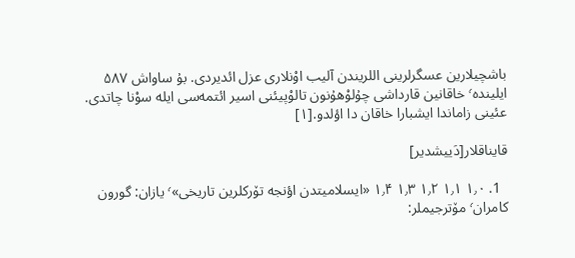باشچیلارین عسگرلرینی اللریندن آلیب اوْنلاری عزل ائدیردی. بۇ ساواش ۵۸۷ ایلینده٬ خاقانین قارداشی چۇلوْهۇنون تالوْپیئنی اسیر ائتمه‌سی ایله سوْنا چاتدی. عئینی زاماندا ایشبارا خاقان دا اؤلدو.[۱]

قایناقلار[دَییشدیر]

  1. ۱٫۰ ۱٫۱ ۱٫۲ ۱٫۳ ۱٫۴ «ایسلامیتدن اؤنجه تۆرکلرین تاریخی»٬ یازان: گورون کامران٬ مۆترجیملر: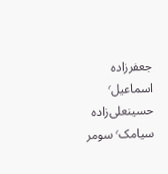جعفرزاده اسماعیل٬ حسینعلی‌زاده سیامک٬ سومر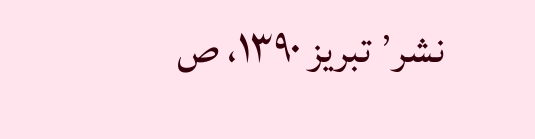نشر٬ تبریز ۱۳۹۰، ص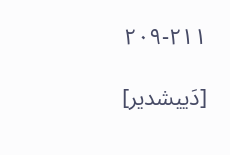۲۰۹-۲۱۱

[دَییشدیر]